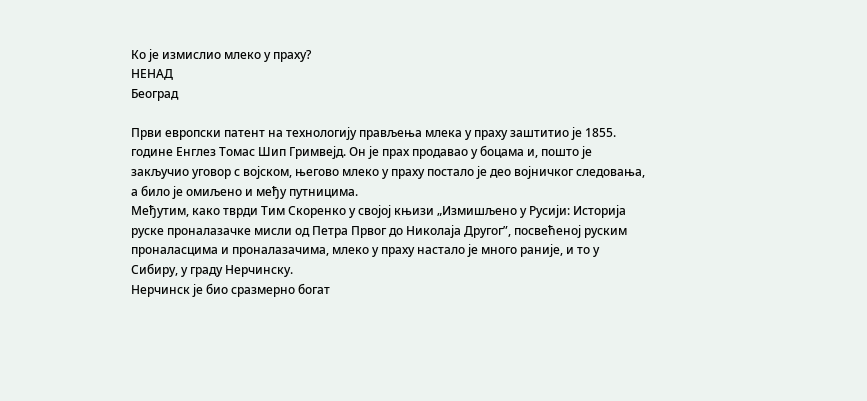Ко је измислио млеко у праху?
НЕНАД
Београд

Први европски патент на технологију прављења млека у праху заштитио је 1855. године Енглез Томас Шип Гримвејд. Он је прах продавао у боцама и, пошто је закључио уговор с војском, његово млеко у праху постало је део војничког следовања, а било је омиљено и међу путницима.
Међутим, како тврди Тим Скоренко у својој књизи „Измишљено у Русији: Историја руске проналазачке мисли од Петра Првог до Николаја Другог”, посвећеној руским проналасцима и проналазачима, млеко у праху настало је много раније, и то у Сибиру, у граду Нерчинску.
Нерчинск је био сразмерно богат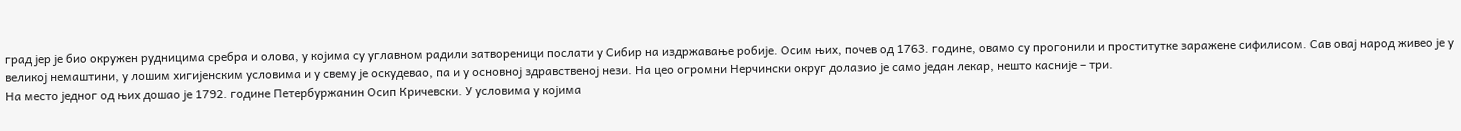град јер је био окружен рудницима сребра и олова, у којима су углавном радили затвореници послати у Сибир на издржавање робије. Осим њих, почев од 1763. године, овамо су прогонили и проститутке заражене сифилисом. Сав овај народ живео је у великој немаштини, у лошим хигијенским условима и у свему је оскудевао, па и у основној здравственој нези. На цео огромни Нерчински округ долазио је само један лекар, нешто касније – три.
На место једног од њих дошао је 1792. године Петербуржанин Осип Кричевски. У условима у којима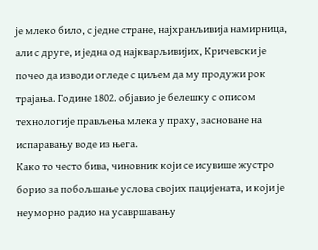је млеко било, с једне стране, најхранљивија намирница, али с друге, и једна од најкварљивијих, Кричевски је почео да изводи огледе с циљем да му продужи рок трајања. Године 1802. објавио је белешку с описом технологије прављења млека у праху, засноване на испаравању воде из њега.
Како то често бива, чиновник који се исувише жустро борио за побољшање услова својих пацијената, и који је неуморно радио на усавршавању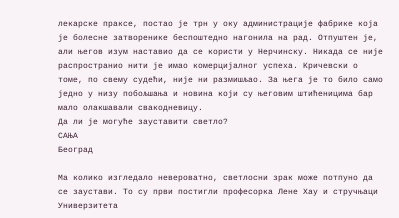лекарске праксе, постао је трн у оку администрације фабрике која је болесне затворенике беспоштедно нагонила на рад. Отпуштен је, али његов изум наставио да се користи у Нерчинску. Никада се није распространио нити је имао комерцијалног успеха. Кричевски о томе, по свему судећи, није ни размишљао. За њега је то било само једно у низу побољшања и новина који су његовим штићеницима бар мало олакшавали свакодневицу.
Да ли је могуће зауставити светло?
САЊА
Београд

Ма колико изгледало невероватно, светлосни зрак може потпуно да се заустави. То су први постигли професорка Лене Хау и стручњаци Универзитета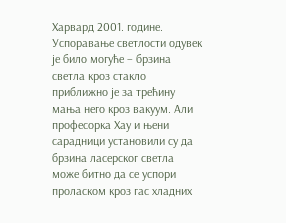Харвард 2001. године. Успоравање светлости одувек је било могуће – брзина светла кроз стакло приближно је за трећину мања него кроз вакуум. Али професорка Хау и њени сарадници установили су да брзина ласерског светла може битно да се успори проласком кроз гас хладних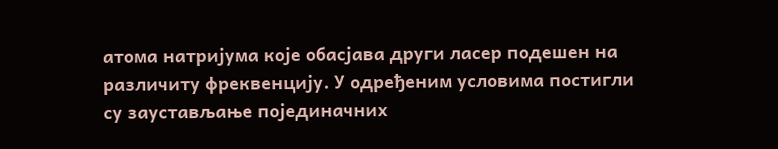атома натријума које обасјава други ласер подешен на различиту фреквенцију. У одређеним условима постигли су заустављање појединачних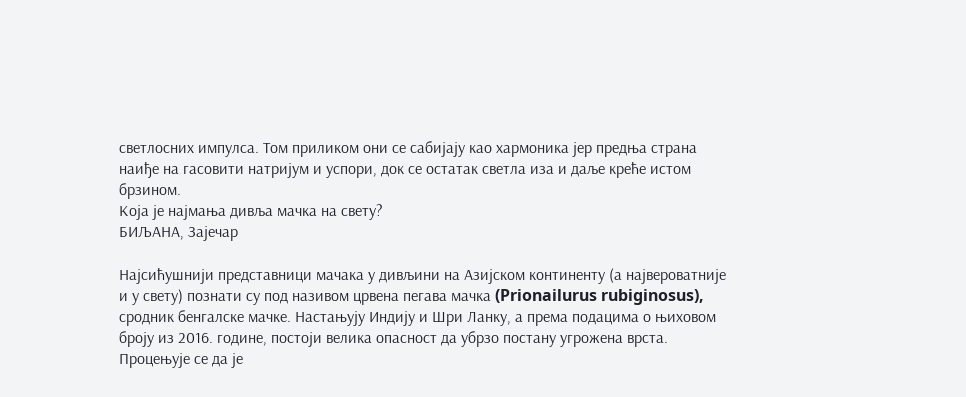светлосних импулса. Том приликом они се сабијају као хармоника јер предња страна наиђе на гасовити натријум и успори, док се остатак светла иза и даље креће истом брзином.
Која је најмања дивља мачка на свету?
БИЉАНА, Зајечар

Најсићушнији представници мачака у дивљини на Азијском континенту (а највероватније и у свету) познати су под називом црвена пегава мачка (Prionailurus rubiginosus), сродник бенгалске мачке. Настањују Индију и Шри Ланку, а према подацима о њиховом броју из 2016. године, постоји велика опасност да убрзо постану угрожена врста.
Процењује се да је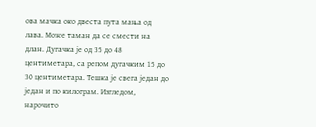ова мачка око двеста пута мања од лава. Може таман да се смести на длан. Дугачка је од 35 до 48 центиметара, са репом дугачким 15 до 30 центиметара. Тешка је свега један до један и по килограм. Изгледом, нарочито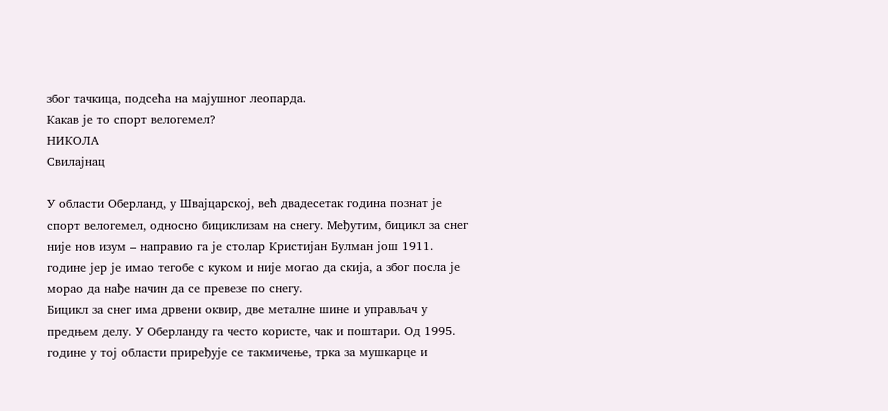због тачкица, подсећа на мајушног леопарда.
Какав је то спорт велогемел?
НИКОЛА
Свилајнац

У области Оберланд, у Швајцарској, већ двадесетак година познат је спорт велогемел, односно бициклизам на снегу. Међутим, бицикл за снег није нов изум – направио га је столар Кристијан Булман још 1911. године јер је имао тегобе с куком и није могао да скија, а због посла је морао да нађе начин да се превезе по снегу.
Бицикл за снег има дрвени оквир, две металне шине и управљач у предњем делу. У Оберланду га често користе, чак и поштари. Од 1995. године у тој области приређује се такмичење, трка за мушкарце и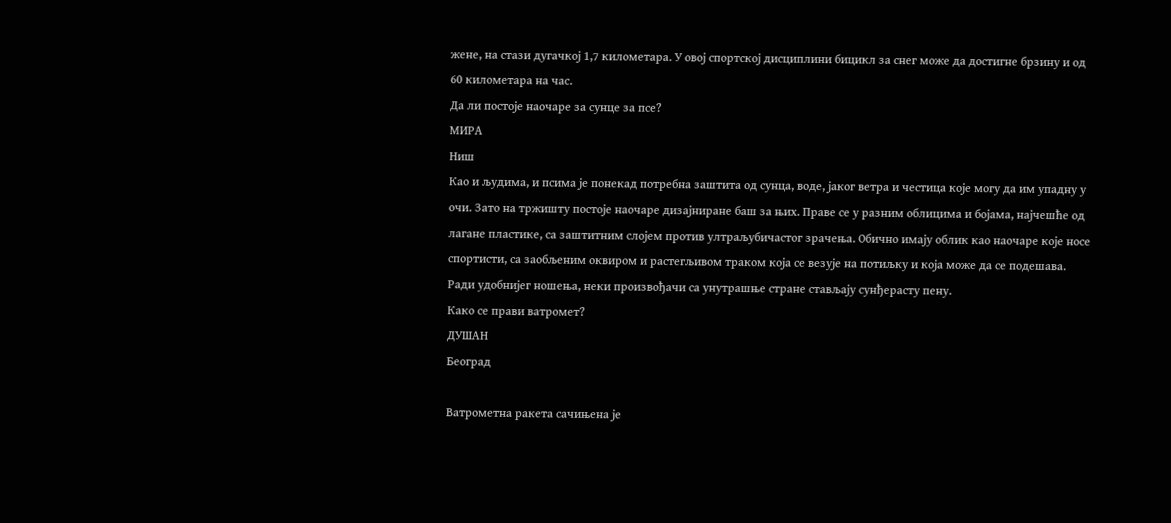жене, на стази дугачкој 1,7 километара. У овој спортској дисциплини бицикл за снег може да достигне брзину и од 60 километара на час.
Да ли постоје наочаре за сунце за псе?
МИРА
Ниш
Као и људима, и псима је понекад потребна заштита од сунца, воде, јаког ветра и честица које могу да им упадну у очи. Зато на тржишту постоје наочаре дизајниране баш за њих. Праве се у разним облицима и бојама, најчешће од лагане пластике, са заштитним слојем против ултраљубичастог зрачења. Обично имају облик као наочаре које носе спортисти, са заобљеним оквиром и растегљивом траком која се везује на потиљку и која може да се подешава. Ради удобнијег ношења, неки произвођачи са унутрашње стране стављају сунђерасту пену.
Како се прави ватромет?
ДУШАН
Београд

Ватрометна ракета сачињена је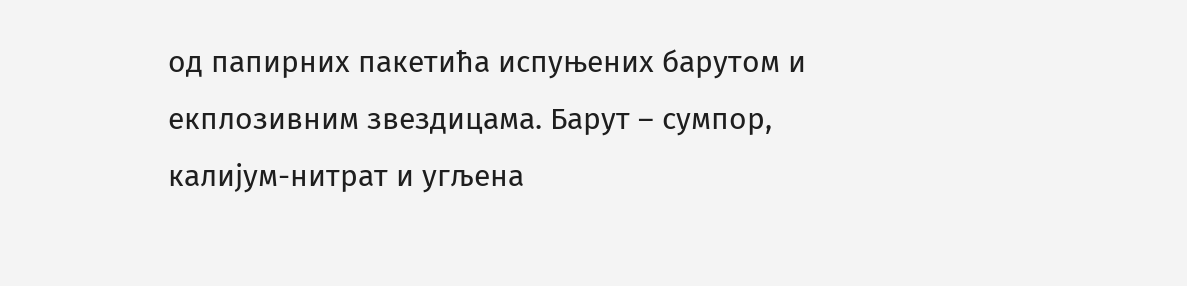од папирних пакетића испуњених барутом и екплозивним звездицама. Барут – сумпор, калијум-нитрат и угљена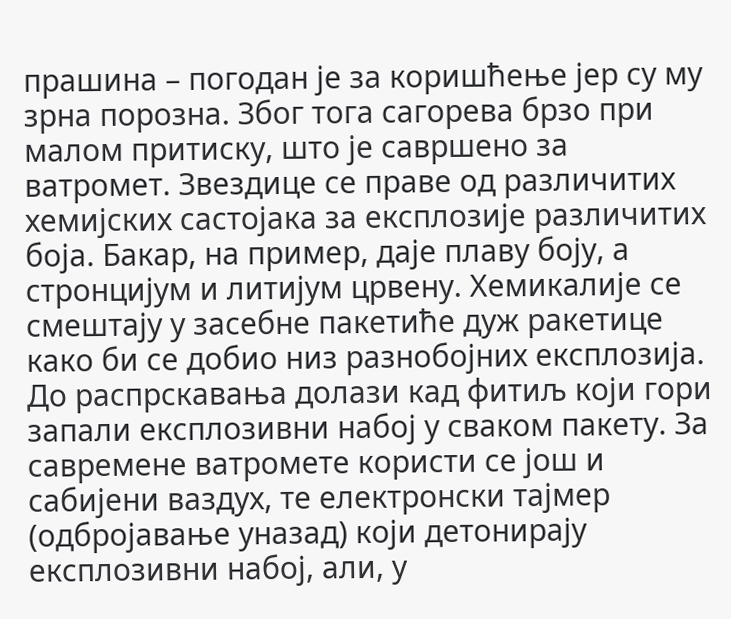прашина – погодан је за коришћење јер су му зрна порозна. Због тога сагорева брзо при малом притиску, што је савршено за ватромет. Звездице се праве од различитих хемијских састојака за експлозије различитих боја. Бакар, на пример, даје плаву боју, а стронцијум и литијум црвену. Хемикалије се смештају у засебне пакетиће дуж ракетице како би се добио низ разнобојних експлозија. До распрскавања долази кад фитиљ који гори запали експлозивни набој у сваком пакету. За савремене ватромете користи се још и сабијени ваздух, те електронски тајмер (одбројавање уназад) који детонирају експлозивни набој, али, у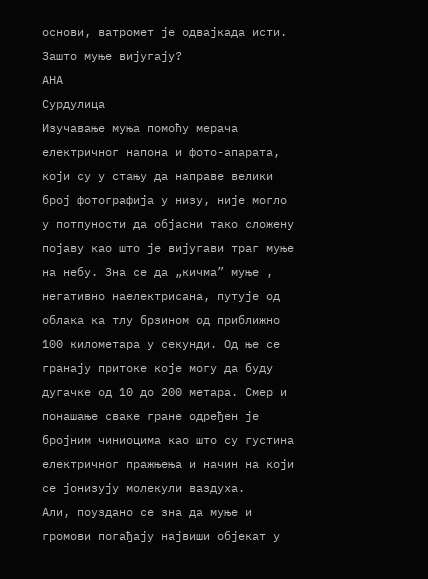основи, ватромет је одвајкада исти.
Зашто муње вијугају?
АНА
Сурдулица
Изучавање муња помоћу мерача електричног напона и фото-апарата, који су у стању да направе велики број фотографија у низу, није могло у потпуности да објасни тако сложену појаву као што је вијугави траг муње на небу. Зна се да „кичма” муње , негативно наелектрисана, путује од облака ка тлу брзином од приближно 100 километара у секунди. Од ње се гранају притоке које могу да буду дугачке од 10 до 200 метара. Смер и понашање сваке гране одређен је бројним чиниоцима као што су густина електричног пражњења и начин на који се јонизују молекули ваздуха.
Али, поуздано се зна да муње и громови погађају највиши објекат у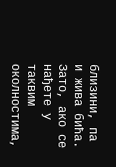близини, па и жива бића. Зато, ако се нађете у таквим околностима,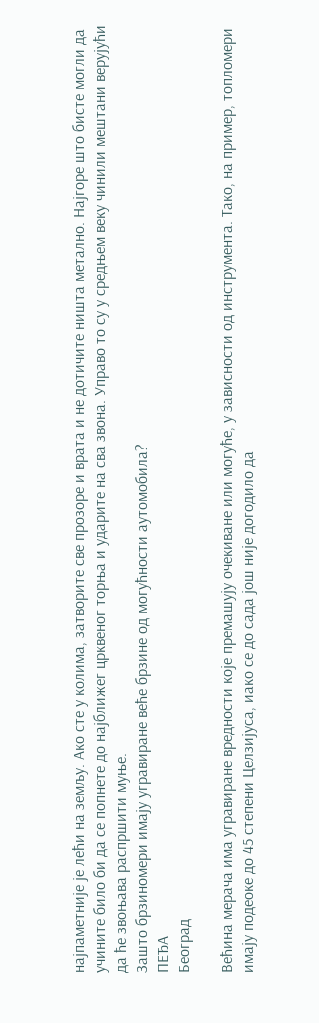најпаметније је лећи на земљу. Ако сте у колима, затворите све прозоре и врата и не дотичите ништа метално. Најгоре што бисте могли да учините било би да се попнете до најближег црквеног торња и ударите на сва звона. Управо то су у средњем веку чинили мештани верујући да ће звоњава распршити муње.
Зашто брзиномери имају угравиране веће брзине од могућности аутомобила?
ПЕЂА
Београд

Већина мерача има угравиране вредности које премашују очекиване или могуће, у зависности од инструмента. Тако, на пример, топломери имају подеоке до 45 степени Целзијуса, иако се до сада још није догодило да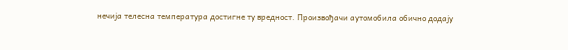нечија телесна температура достигне ту вредност. Произвођачи аутомобила обично додају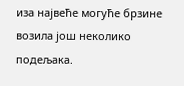иза највеће могуће брзине возила још неколико подељака.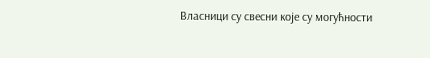Власници су свесни које су могућности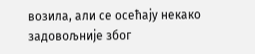возила, али се осећају некако задовољније због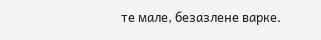те мале, безазлене варке.